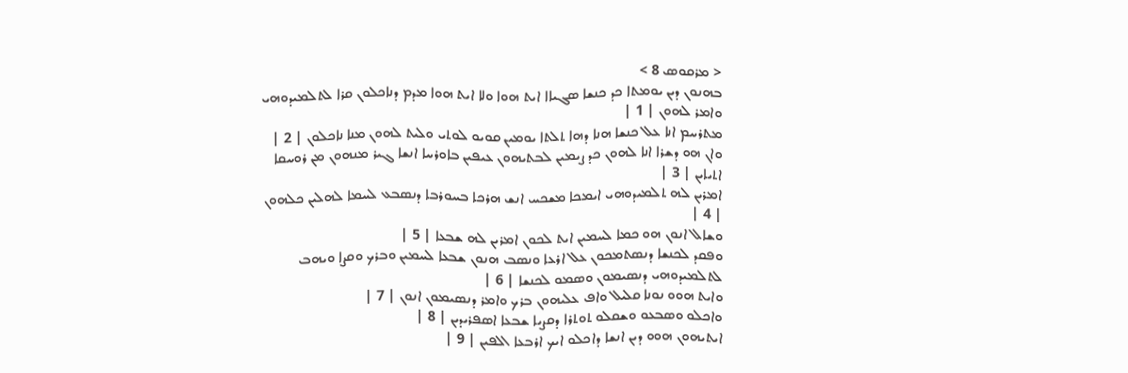< ܡܪܩܘܣ 8 >
ܒܗܢܘܢ ܕܝܢ ܝܘܡܬܐ ܟܕ ܟܢܫܐ ܤܓܝܐܐ ܐܝܬ ܗܘܐ ܘܠܐ ܐܝܬ ܗܘܐ ܡܕܡ ܕܢܐܟܠܘܢ ܩܪܐ ܠܬܠܡܝܕܘܗܝ ܘܐܡܪ ܠܗܘܢ | 1 |
ܡܬܪܚܡ ܐܢܐ ܥܠ ܟܢܫܐ ܗܢܐ ܕܗܐ ܬܠܬܐ ܝܘܡܝܢ ܩܘܝܘ ܠܘܬܝ ܘܠܝܬ ܠܗܘܢ ܡܢܐ ܢܐܟܠܘܢ | 2 |
ܘܐܢ ܗܘ ܕܫܪܐ ܐܢܐ ܠܗܘܢ ܟܕ ܨܝܡܝܢ ܠܒܬܝܗܘܢ ܥܝܦܝܢ ܒܐܘܪܚܐ ܐܢܫܐ ܓܝܪ ܡܢܗܘܢ ܡܢ ܪܘܚܩܐ ܐܬܝܐܝܢ | 3 |
ܐܡܪܝܢ ܠܗ ܬܠܡܝܕܘܗܝ ܐܝܡܟܐ ܡܫܟܚ ܐܢܫ ܗܪܟܐ ܒܚܘܪܒܐ ܕܢܤܒܥ ܠܚܡܐ ܠܗܠܝܢ ܟܠܗܘܢ | 4 |
ܘܫܐܠ ܐܢܘܢ ܗܘ ܟܡܐ ܠܚܡܝܢ ܐܝܬ ܠܟܘܢ ܐܡܪܝܢ ܠܗ ܫܒܥܐ | 5 |
ܘܦܩܕ ܠܟܢܫܐ ܕܢܤܬܡܟܘܢ ܥܠ ܐܪܥܐ ܘܢܤܒ ܗܢܘܢ ܫܒܥܐ ܠܚܡܝܢ ܘܒܪܟ ܘܩܨܐ ܘܝܗܒ ܠܬܠܡܝܕܘܗܝ ܕܢܤܝܡܘܢ ܘܤܡܘ ܠܟܢܫܐ | 6 |
ܘܐܝܬ ܗܘܘ ܢܘܢܐ ܩܠܝܠ ܘܐܦ ܥܠܝܗܘܢ ܒܪܟ ܘܐܡܪ ܕܢܤܝܡܘܢ ܐܢܘܢ | 7 |
ܘܐܟܠܘ ܘܤܒܥܘ ܘܫܩܠܘ ܬܘܬܪܐ ܕܩܨܝܐ ܫܒܥܐ ܐܤܦܪܝܕܝܢ | 8 |
ܐܝܬܝܗܘܢ ܗܘܘ ܕܝܢ ܐܢܫܐ ܕܐܟܠܘ ܐܝܟ ܐܪܒܥܐ ܐܠܦܝܢ | 9 |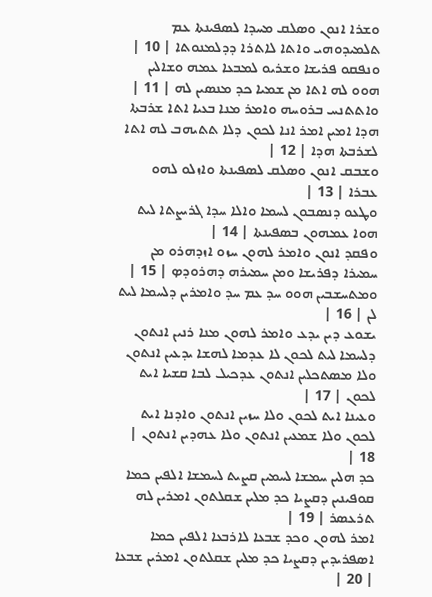ܘܫܪܐ ܐܢܘܢ ܘܤܠܩ ܡܚܕܐ ܠܤܦܝܢܬܐ ܥܡ ܬܠܡܝܕܘܗܝ ܘܐܬܐ ܠܐܬܪܐ ܕܕܠܡܢܘܬܐ | 10 |
ܘܢܦܩܘ ܦܪܝܫܐ ܘܫܪܝܘ ܠܡܒܥܐ ܥܡܗ ܘܫܐܠܝܢ ܗܘܘ ܠܗ ܐܬܐ ܡܢ ܫܡܝܐ ܟܕ ܡܢܤܝܢ ܠܗ | 11 |
ܘܐܬܬܢܚ ܒܪܘܚܗ ܘܐܡܪ ܡܢܐ ܒܥܝܐ ܐܬܐ ܫܪܒܬܐ ܗܕܐ ܐܡܝܢ ܐܡܪ ܐܢܐ ܠܟܘܢ ܕܠܐ ܬܬܝܗܒ ܠܗ ܐܬܐ ܠܫܪܒܬܐ ܗܕܐ | 12 |
ܘܫܒܩ ܐܢܘܢ ܘܤܠܩ ܠܤܦܝܢܬܐ ܘܐܙܠܘ ܠܗܘ ܥܒܪܐ | 13 |
ܘܛܥܘ ܕܢܤܒܘܢ ܠܚܡܐ ܘܐܠܐ ܚܕܐ ܓܪܝܨܬܐ ܠܝܬ ܗܘܐ ܥܡܗܘܢ ܒܤܦܝܢܬܐ | 14 |
ܘܦܩܕ ܐܢܘܢ ܘܐܡܪ ܠܗܘܢ ܚܙܘ ܐܙܕܗܪܘ ܡܢ ܚܡܝܪܐ ܕܦܪܝܫܐ ܘܡܢ ܚܡܝܪܗ ܕܗܪܘܕܤ | 15 |
ܘܡܬܚܫܒܝܢ ܗܘܘ ܚܕ ܥܡ ܚܕ ܘܐܡܪܝܢ ܕܠܚܡܐ ܠܝܬ ܠܢ | 16 |
ܝܫܘܥ ܕܝܢ ܝܕܥ ܘܐܡܪ ܠܗܘܢ ܡܢܐ ܪܢܝܢ ܐܢܬܘܢ ܕܠܚܡܐ ܠܝܬ ܠܟܘܢ ܠܐ ܥܕܡܐ ܠܗܫܐ ܝܕܥܝܢ ܐܢܬܘܢ ܘܠܐ ܡܤܬܟܠܝܢ ܐܢܬܘܢ ܥܕܟܝܠ ܠܒܐ ܩܫܝܐ ܐܝܬ ܠܟܘܢ | 17 |
ܘܥܝܢܐ ܐܝܬ ܠܟܘܢ ܘܠܐ ܚܙܝܢ ܐܢܬܘܢ ܘܐܕܢܐ ܐܝܬ ܠܟܘܢ ܘܠܐ ܫܡܥܝܢ ܐܢܬܘܢ ܘܠܐ ܥܗܕܝܢ ܐܢܬܘܢ | 18 |
ܟܕ ܗܠܝܢ ܚܡܫܐ ܠܚܡܝܢ ܩܨܝܬ ܠܚܡܫܐ ܐܠܦܝܢ ܟܡܐ ܩܘܦܝܢܝܢ ܕܩܨܝܐ ܟܕ ܡܠܝܢ ܫܩܠܬܘܢ ܐܡܪܝܢ ܠܗ ܬܪܥܤܪ | 19 |
ܐܡܪ ܠܗܘܢ ܘܟܕ ܫܒܥܐ ܠܐܪܒܥܐ ܐܠܦܝܢ ܟܡܐ ܐܤܦܪܝܕܝܢ ܕܩܨܝܐ ܟܕ ܡܠܝܢ ܫܩܠܬܘܢ ܐܡܪܝܢ ܫܒܥܐ | 20 |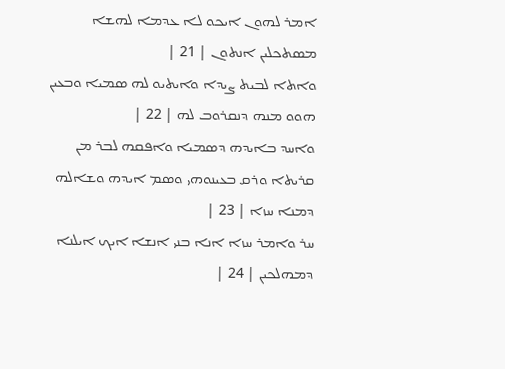ܐܡܪ ܠܗܘܢ ܐܝܟܘ ܠܐ ܥܕܡܐ ܠܗܫܐ ܡܤܬܟܠܝܢ ܐܢܬܘܢ | 21 |
ܘܐܬܐ ܠܒܝܬ ܨܝܕܐ ܘܐܝܬܝܘ ܠܗ ܤܡܝܐ ܘܒܥܝܢ ܗܘܘ ܡܢܗ ܕܢܩܪܘܒ ܠܗ | 22 |
ܘܐܚܕ ܒܐܝܕܗ ܕܤܡܝܐ ܘܐܦܩܗ ܠܒܪ ܡܢ ܩܪܝܬܐ ܘܪܩ ܒܥܝܢܘܗܝ ܘܤܡ ܐܝܕܗ ܘܫܐܠܗ ܕܡܢܐ ܚܙܐ | 23 |
ܚܪ ܘܐܡܪ ܚܙܐ ܐܢܐ ܒܢܝ ܐܢܫܐ ܐܝܟ ܐܝܠܢܐ ܕܡܗܠܟܝܢ | 24 |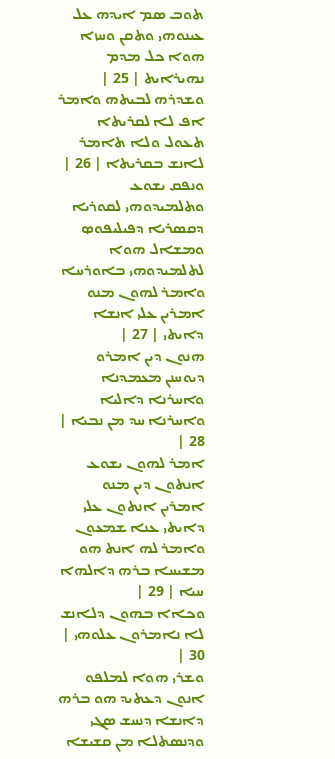ܬܘܒ ܤܡ ܐܝܕܗ ܥܠ ܥܝܢܘܗܝ ܘܬܩܢ ܘܚܙܐ ܗܘܐ ܟܠ ܡܕܡ ܢܗܝܪܐܝܬ | 25 |
ܘܫܕܪܗ ܠܒܝܬܗ ܘܐܡܪ ܐܦ ܠܐ ܠܩܪܝܬܐ ܬܥܘܠ ܘܠܐ ܬܐܡܪ ܠܐܢܫ ܒܩܪܝܬܐ | 26 |
ܘܢܦܩ ܝܫܘܥ ܘܬܠܡܝܕܘܗܝ ܠܩܘܪܝܐ ܕܩܤܪܝܐ ܕܦܝܠܝܦܘܤ ܘܡܫܐܠ ܗܘܐ ܠܬܠܡܝܕܘܗܝ ܒܐܘܪܚܐ ܘܐܡܪ ܠܗܘܢ ܡܢܘ ܐܡܪܝܢ ܥܠܝ ܐܢܫܐ ܕܐܝܬܝ | 27 |
ܗܢܘܢ ܕܝܢ ܐܡܪܘ ܕܝܘܚܢܢ ܡܥܡܕܢܐ ܘܐܚܪܢܐ ܕܐܠܝܐ ܘܐܚܪܢܐ ܚܕ ܡܢ ܢܒܝܐ | 28 |
ܐܡܪ ܠܗܘܢ ܝܫܘܥ ܐܢܬܘܢ ܕܝܢ ܡܢܘ ܐܡܪܝܢ ܐܢܬܘܢ ܥܠܝ ܕܐܝܬܝ ܥܢܐ ܫܡܥܘܢ ܘܐܡܪ ܠܗ ܐܢܬ ܗܘ ܡܫܝܚܐ ܒܪܗ ܕܐܠܗܐ ܚܝܐ | 29 |
ܘܟܐܐ ܒܗܘܢ ܕܠܐܢܫ ܠܐ ܢܐܡܪܘܢ ܥܠܘܗܝ | 30 |
ܘܫܪܝ ܗܘܐ ܠܡܠܦܘ ܐܢܘܢ ܕܥܬܝܕ ܗܘ ܒܪܗ ܕܐܢܫܐ ܕܢܚܫ ܤܓܝ ܘܕܢܤܬܠܐ ܡܢ ܩܫܝܫܐ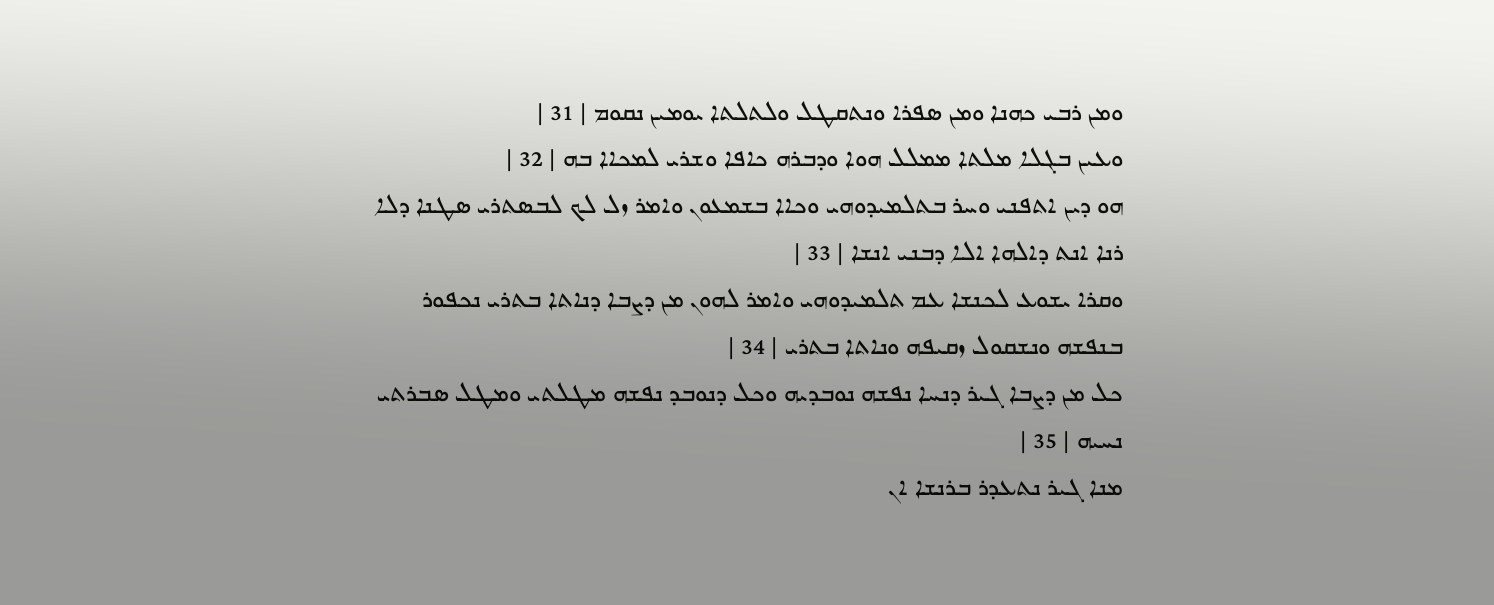ܘܡܢ ܪܒܝ ܟܗܢܐ ܘܡܢ ܤܦܪܐ ܘܢܬܩܛܠ ܘܠܬܠܬܐ ܝܘܡܝܢ ܢܩܘܡ | 31 |
ܘܥܝܢ ܒܓܠܐ ܡܠܬܐ ܡܡܠܠ ܗܘܐ ܘܕܒܪܗ ܟܐܦܐ ܘܫܪܝ ܠܡܟܐܐ ܒܗ | 32 |
ܗܘ ܕܝܢ ܐܬܦܢܝ ܘܚܪ ܒܬܠܡܝܕܘܗܝ ܘܟܐܐ ܒܫܡܥܘܢ ܘܐܡܪ ܙܠ ܠܟ ܠܒܤܬܪܝ ܤܛܢܐ ܕܠܐ ܪܢܐ ܐܢܬ ܕܐܠܗܐ ܐܠܐ ܕܒܢܝ ܐܢܫܐ | 33 |
ܘܩܪܐ ܝܫܘܥ ܠܟܢܫܐ ܥܡ ܬܠܡܝܕܘܗܝ ܘܐܡܪ ܠܗܘܢ ܡܢ ܕܨܒܐ ܕܢܐܬܐ ܒܬܪܝ ܢܟܦܘܪ ܒܢܦܫܗ ܘܢܫܩܘܠ ܙܩܝܦܗ ܘܢܐܬܐ ܒܬܪܝ | 34 |
ܟܠ ܡܢ ܕܨܒܐ ܓܝܪ ܕܢܚܐ ܢܦܫܗ ܢܘܒܕܝܗ ܘܟܠ ܕܢܘܒܕ ܢܦܫܗ ܡܛܠܬܝ ܘܡܛܠ ܤܒܪܬܝ ܢܚܝܗ | 35 |
ܡܢܐ ܓܝܪ ܢܬܥܕܪ ܒܪܢܫܐ ܐܢ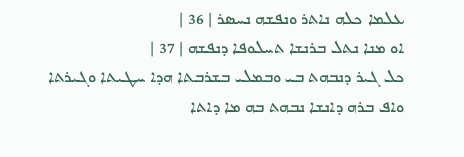ܥܠܡܐ ܟܠܗ ܢܐܬܪ ܘܢܦܫܗ ܢܚܤܪ | 36 |
ܐܘ ܡܢܐ ܢܬܠ ܒܪܢܫܐ ܬܚܠܘܦܐ ܕܢܦܫܗ | 37 |
ܟܠ ܓܝܪ ܕܢܒܗܬ ܒܝ ܘܒܡܠܝ ܒܫܪܒܬܐ ܗܕܐ ܚܛܝܬܐ ܘܓܝܪܬܐ ܘܐܦ ܒܪܗ ܕܐܢܫܐ ܢܒܗܬ ܒܗ ܡܐ ܕܐܬܐ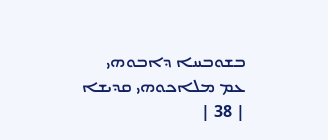ܒܫܘܒܚܐ ܕܐܒܘܗܝ ܥܡ ܡܠܐܟܘܗܝ ܩܕܝܫܐ | 38 |